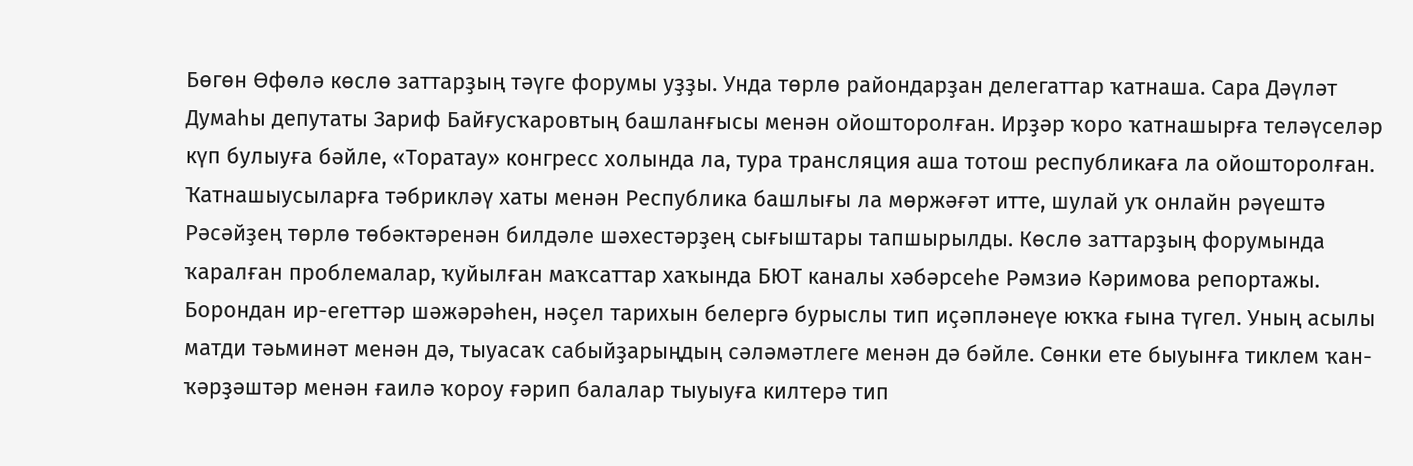Бөгөн Өфөлә көслө заттарҙың тәүге форумы уҙҙы. Унда төрлө райондарҙан делегаттар ҡатнаша. Сара Дәүләт Думаһы депутаты Зариф Байғусҡаровтың башланғысы менән ойошторолған. Ирҙәр ҡоро ҡатнашырға теләүселәр күп булыуға бәйле, «Торатау» конгресс холында ла, тура трансляция аша тотош республикаға ла ойошторолған. Ҡатнашыусыларға тәбрикләү хаты менән Республика башлығы ла мөржәғәт итте, шулай уҡ онлайн рәүештә Рәсәйҙең төрлө төбәктәренән билдәле шәхестәрҙең сығыштары тапшырылды. Көслө заттарҙың форумында ҡаралған проблемалар, ҡуйылған маҡсаттар хаҡында БЮТ каналы хәбәрсеһе Рәмзиә Кәримова репортажы.
Борондан ир-егеттәр шәжәрәһен, нәҫел тарихын белергә бурыслы тип иҫәпләнеүе юҡҡа ғына түгел. Уның асылы матди тәьминәт менән дә, тыуасаҡ сабыйҙарыңдың сәләмәтлеге менән дә бәйле. Сөнки ете быуынға тиклем ҡан-ҡәрҙәштәр менән ғаилә ҡороу ғәрип балалар тыуыуға килтерә тип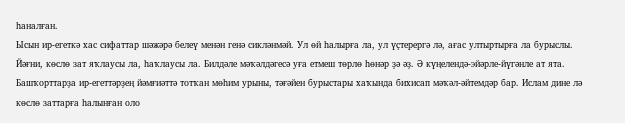һаналған.
Ысын ир-егеткә хас сифаттар шәжәрә белеү менән генә сикләнмәй. Ул өй һалырға ла, ул үҫтерергә лә, ағас ултыртырға ла бурыслы. Йәғни, көслө зат яҡлаусы ла, һаҡлаусы ла. Билдәле мәҡәлдәгесә уға етмеш төрлө һөнәр ҙә әҙ. Ә күңелендә-эйәрле-йүгәнле ат ята.
Башҡорттарҙа ир-егеттәрҙең йәмғиәттә тотҡан мөһим урыны, тәғәйен бурыстары хаҡында бихисап мәҡәл-әйтемдәр бар. Ислам дине лә көслө заттарға һалынған оло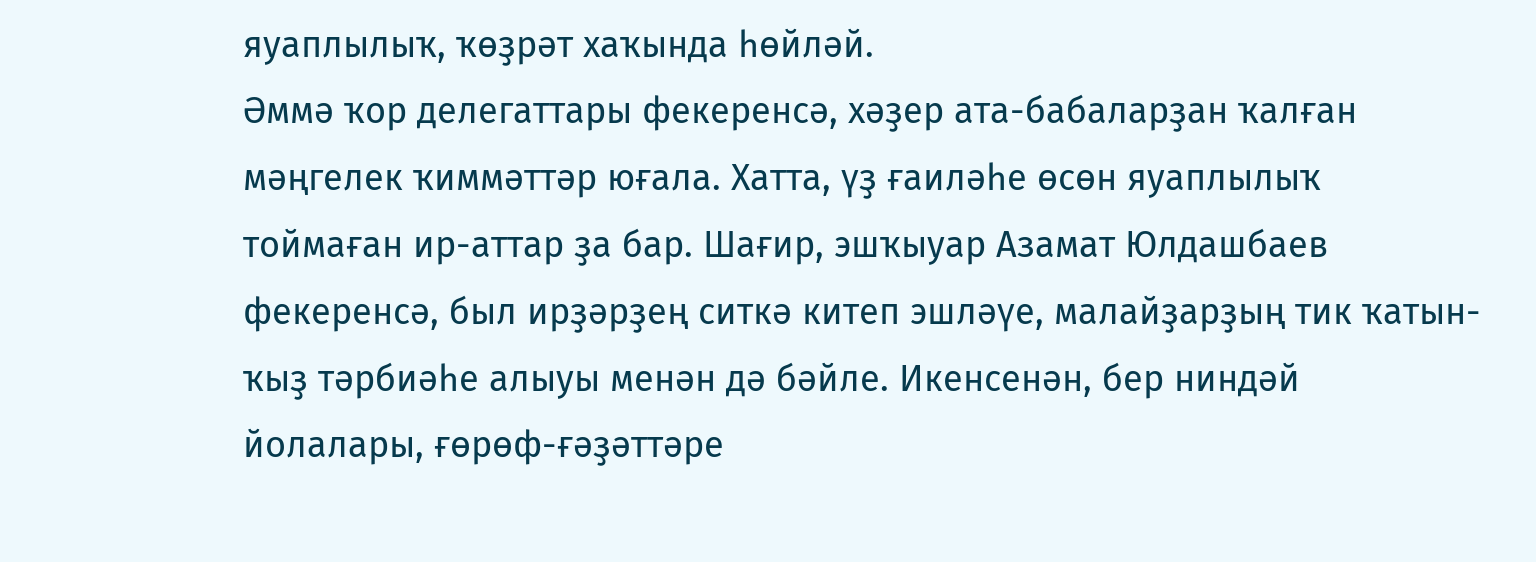яуаплылыҡ, ҡөҙрәт хаҡында һөйләй.
Әммә ҡор делегаттары фекеренсә, хәҙер ата-бабаларҙан ҡалған мәңгелек ҡиммәттәр юғала. Хатта, үҙ ғаиләһе өсөн яуаплылыҡ тоймаған ир-аттар ҙа бар. Шағир, эшҡыуар Азамат Юлдашбаев фекеренсә, был ирҙәрҙең ситкә китеп эшләүе, малайҙарҙың тик ҡатын-ҡыҙ тәрбиәһе алыуы менән дә бәйле. Икенсенән, бер ниндәй йолалары, ғөрөф-ғәҙәттәре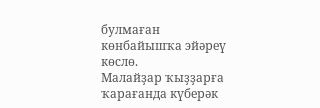булмаған көнбайышҡа эйәреү көслө.
Малайҙар ҡыҙҙарға ҡарағанда күберәк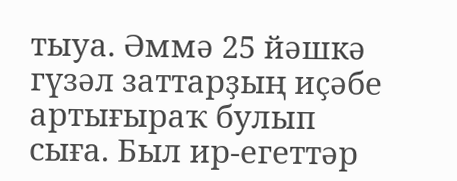тыуа. Әммә 25 йәшкә гүзәл заттарҙың иҫәбе артығыраҡ булып сыға. Был ир-егеттәр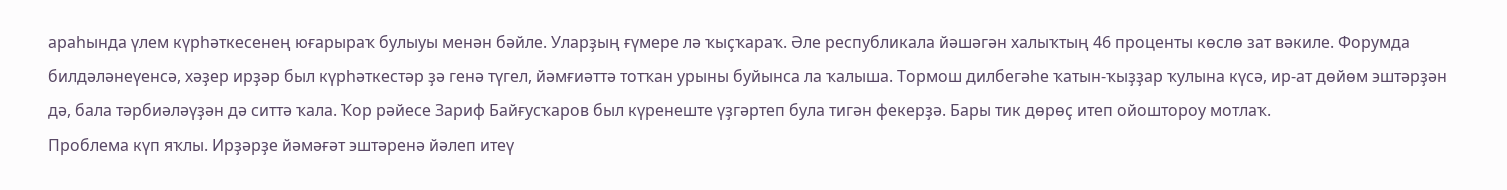араһында үлем күрһәткесенең юғарыраҡ булыуы менән бәйле. Уларҙың ғүмере лә ҡыҫҡараҡ. Әле республикала йәшәгән халыҡтың 46 проценты көслө зат вәкиле. Форумда билдәләнеүенсә, хәҙер ирҙәр был күрһәткестәр ҙә генә түгел, йәмғиәттә тотҡан урыны буйынса ла ҡалыша. Тормош дилбегәһе ҡатын-ҡыҙҙар ҡулына күсә, ир-ат дөйөм эштәрҙән дә, бала тәрбиәләүҙән дә ситтә ҡала. Ҡор рәйесе Зариф Байғусҡаров был күренеште үҙгәртеп була тигән фекерҙә. Бары тик дөрөҫ итеп ойоштороу мотлаҡ.
Проблема күп яҡлы. Ирҙәрҙе йәмәғәт эштәренә йәлеп итеү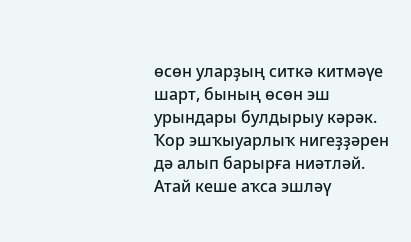өсөн уларҙың ситкә китмәүе шарт, бының өсөн эш урындары булдырыу кәрәк. Ҡор эшҡыуарлыҡ нигеҙҙәрен дә алып барырға ниәтләй. Атай кеше аҡса эшләү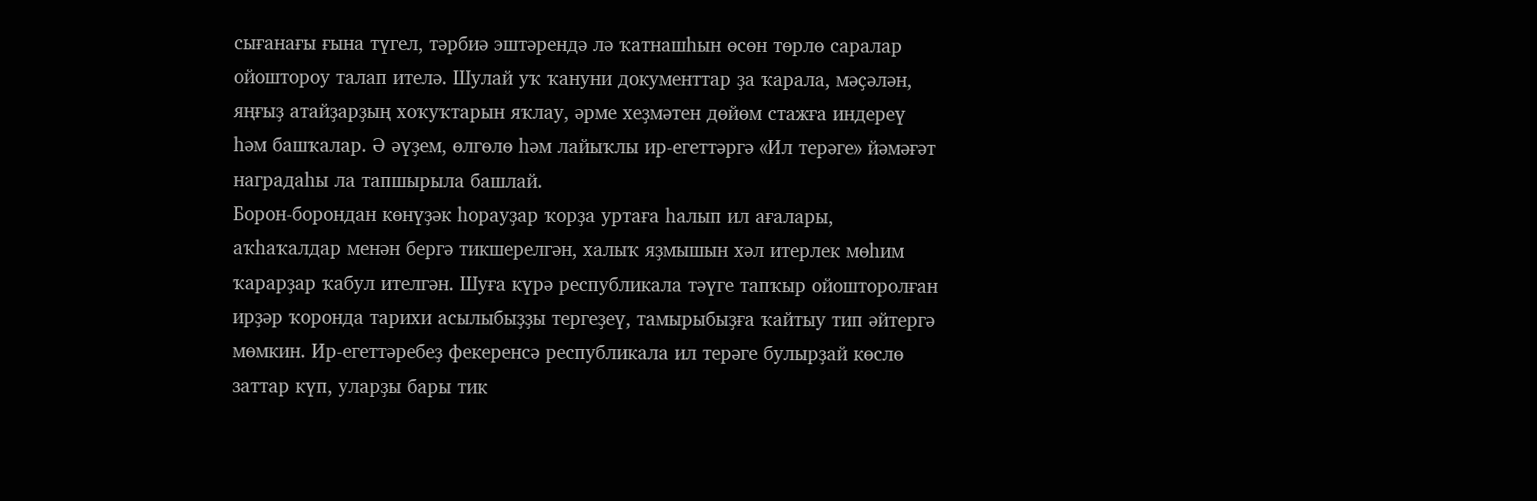сығанағы ғына түгел, тәрбиә эштәрендә лә ҡатнашһын өсөн төрлө саралар ойоштороу талап ителә. Шулай уҡ ҡануни документтар ҙа ҡарала, мәҫәлән, яңғыҙ атайҙарҙың хоҡуҡтарын яҡлау, әрме хеҙмәтен дөйөм стажға индереү һәм башҡалар. Ә әүҙем, өлгөлө һәм лайыҡлы ир-егеттәргә «Ил терәге» йәмәғәт наградаһы ла тапшырыла башлай.
Борон-борондан көнүҙәк һорауҙар ҡорҙа уртаға һалып ил ағалары, аҡһаҡалдар менән бергә тикшерелгән, халыҡ яҙмышын хәл итерлек мөһим ҡарарҙар ҡабул ителгән. Шуға күрә республикала тәүге тапҡыр ойошторолған ирҙәр ҡоронда тарихи асылыбыҙҙы тергеҙеү, тамырыбыҙға ҡайтыу тип әйтергә мөмкин. Ир-егеттәребеҙ фекеренсә республикала ил терәге булырҙай көслө заттар күп, уларҙы бары тик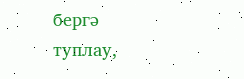бергә туплау,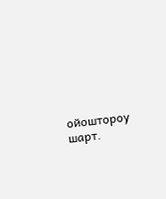ойоштороу шарт.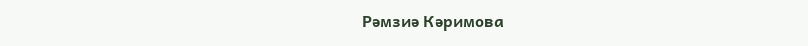Рәмзиә Кәримова